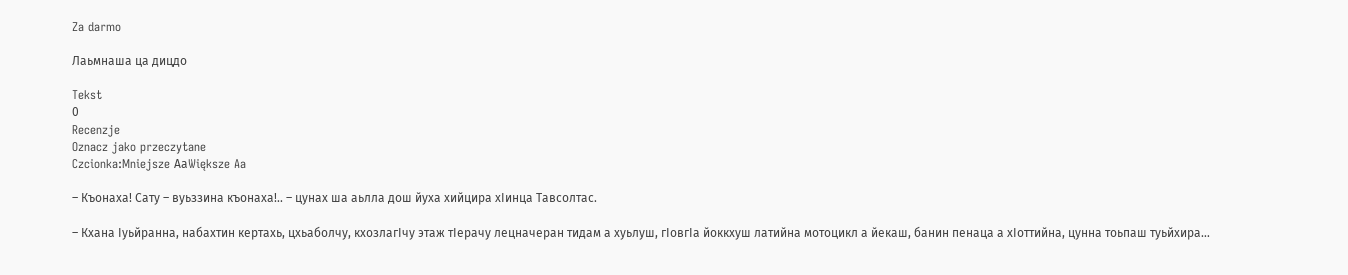Za darmo

Лаьмнаша ца дицдо

Tekst
0
Recenzje
Oznacz jako przeczytane
Czcionka:Mniejsze АаWiększe Aa

– Къонаха! Сату – вуьззина къонаха!.. – цунах ша аьлла дош йуха хийцира хIинца Тавсолтас.

– Кхана Iуьйранна, набахтин кертахь, цхьаболчу, кхозлагIчу этаж тIерачу лецначеран тидам а хуьлуш, гIовгIа йоккхуш латийна мотоцикл а йекаш, банин пенаца а хIоттийна, цунна тоьпаш туьйхира…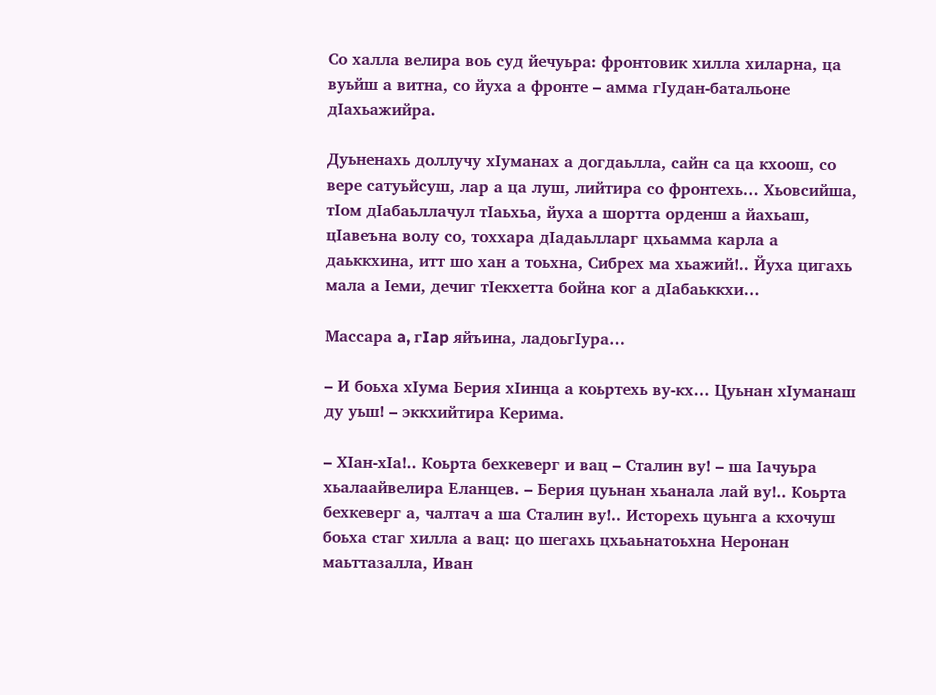Со халла велира воь суд йечуьра: фронтовик хилла хиларна, ца вуьйш а витна, со йуха а фронте – амма гIудан-батальоне дIахьажийра.

Дуьненахь доллучу хIуманах а догдаьлла, сайн са ца кхоош, со вере сатуьйсуш, лар а ца луш, лийтира со фронтехь… Хьовсийша, тIом дIабаьллачул тIаьхьа, йуха а шортта орденш а йахьаш, цIавеъна волу со, тоххара дIадаьлларг цхьамма карла а даьккхина, итт шо хан а тоьхна, Сибрех ма хьажий!.. Йуха цигахь мала а Iеми, дечиг тIекхетта бойна ког а дIабаьккхи…

Массара a, гIap яйъина, ладоьгIура…

– И боьха хIума Берия хIинца а коьртехь ву-кх… Цуьнан хIуманаш ду уьш! – эккхийтира Керима.

– ХIан-хIа!.. Коьрта бехкеверг и вац – Сталин ву! – ша Iачуьра хьалаайвелира Еланцев. – Берия цуьнан хьанала лай ву!.. Коьрта бехкеверг а, чалтач а ша Сталин ву!.. Исторехь цуьнга а кхочуш боьха стаг хилла а вац: цо шегахь цхьаьнатоьхна Неронан маьттазалла, Иван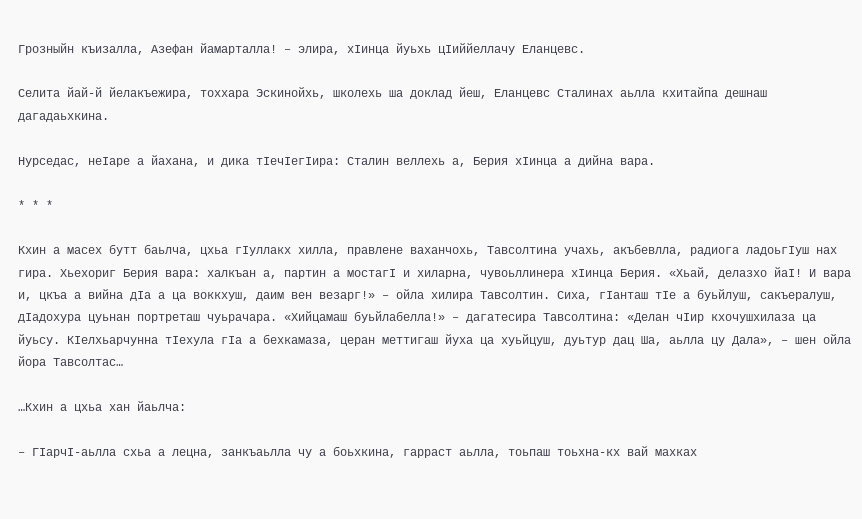Грозныйн къизалла, Азефан йамарталла! – элира, хIинца йуьхь цIиййеллачу Еланцевс.

Селита йай-й йелакъежира, тоххара Эскинойхь, школехь ша доклад йеш, Еланцевс Сталинах аьлла кхитайпа дешнаш дагадаьхкина.

Нурседас, неIаре а йахана, и дика тIечIегIира: Сталин веллехь а, Берия хIинца а дийна вара.

* * *

Кхин а масех бутт баьлча, цхьа гIуллакх хилла, правлене ваханчохь, Тавсолтина учахь, акъбевлла, радиога ладоьгIуш нах гира. Хьехориг Берия вара: халкъан а, партин а мостагI и хиларна, чувоьллинера хIинца Берия. «Хьай, делазхо йаI! И вара и, цкъа а вийна дIа а ца воккхуш, даим вен везарг!» – ойла хилира Тавсолтин. Сиха, гIанташ тIе а буьйлуш, сакъералуш, дIадохура цуьнан портреташ чуьрачара. «Хийцамаш буьйлабелла!» – дагатесира Тавсолтина: «Делан чIир кхочушхилаза ца йуьсу. КIелхьарчунна тIехула гIа а бехкамаза, церан меттигаш йуха ца хуьйцуш, дуьтур дац Ша, аьлла цу Дала», – шен ойла йора Тавсолтас…

…Кхин а цхьа хан йаьлча:

– ГIарчI-аьлла схьа а лецна, занкъаьлла чу а боьхкина, гарраст аьлла, тоьпаш тоьхна-кх вай махках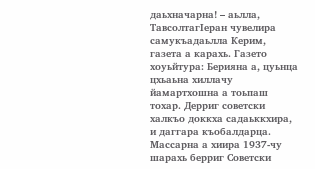даьхначарна! – аьлла, ТавсолтагIеран чувелира самукъадаьлла Керим, газета а карахь. Газето хоуьйтура: Берияна а, цуьнца цхьаьна хиллачу йамартхошна а тоьпаш тохар. Дерриг советски халкъо доккха садаьккхира, и даггара къобалдарца. Массарна а хиира 1937-чу шарахь берриг Советски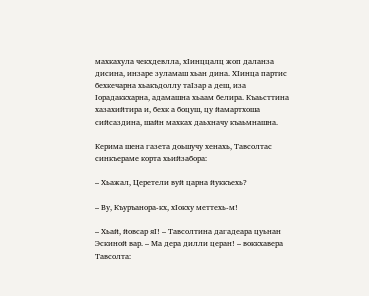махкахула чекхдевлла, хIинццалц жоп даланза дисина, инзаре зуламаш хьан дина. ХIинца партис бехкечарна хьакъдоллу таIзар а деш, иза Iорадаккхарна, адамашна хьаам белира. Къаьсттина хазахийтира и, бехк а боцуш, цу йамартхоша сийсаздина, шайн махках даьхначу къаьмнашна.

Керима шена газета доьшучу хенахь, Тавсолтас синкъераме корта хьийзабора:

– Хьажал, Церетели вуй царна йуккъехь?

– Ву, Къуръанора-кх, хIокху меттехь-м!

– Хьай, йовсар яI! – Тавсолтина дагадеара цуьнан Эскиной вар. – Ма дера дилли церан! – воккхавера Тавсолта: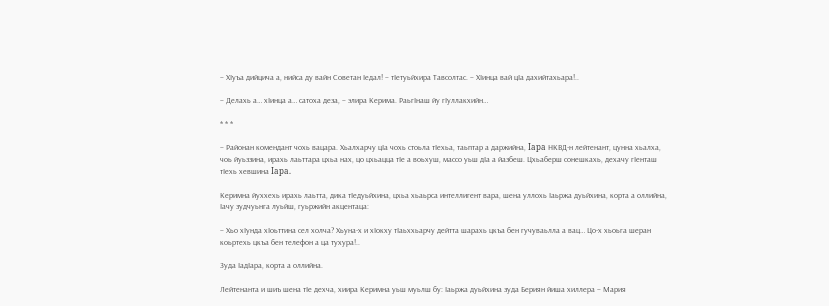– ХIуъа дийцича а, нийса ду вайн Советан Iедал! – тIетуьйхира Тавсолтас. – ХIинца вай цIа дахийтахьара!..

– Делахь а… хIинца а… сатоха деза, – элира Керима. РаьгIнаш йу гIуллакхийн…

* * *

– Районан комендант чохь вацара. Хьалхарчу цIа чохь стоьла тIехьа, таьптар а даржийна, Iapa НКВД-н лейтенант, цунна хьалха, чоь йуьззина, ирахь лаьттара цхьа нах, цо цхьацца тIе а воьхуш, массо уьш дIа а йазбеш. Цхьаберш сонешкахь, дехачу гIенташ тIехь хевшина Iapa.

Керимна йуххехь ирахь лаьтта, дика тIедуьйхина, цхьа хьаьрса интеллигент вара, шена уллохь Iаьржа дуьйхина, корта а оллийна, Iачу зудчуьнга луьйш, гуьржийн акцентаца:

– Хьо хIунда хIоьттина сел холча? Хьуна-х и хIокху тIаьххьарчу дейтта шарахь цкъа бен гучуваьлла а вац… Цо-х хьоьга шеран коьртехь цкъа бен телефон а ца тухура!..

Зуда IадIара, корта а оллийна.

Лейтенанта и шиъ шена тIе дехча, хиира Керимна уьш муьлш бу: Iаьржа дуьйхина зуда Бериян йиша хиллера – Мария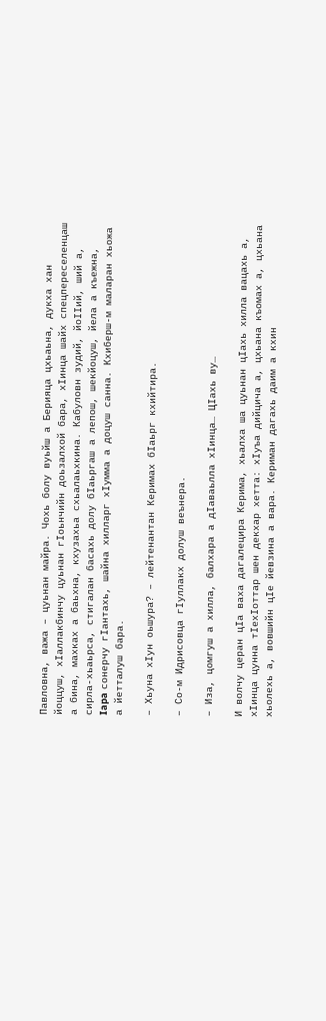Павловна, важа – цуьнан майра. Чохь болу вуьйш а Берияца цхьаьна, дукха хан йоццуш, хIаллакбинчу цуьнан гIоьнчийн доьзалхой бара, хIинца шайх спецпереселенцаш а бина, махках а баьхна, кхузахьа схьалаьхкина. Кабуловн зудий, йоIIий, ший а, сирла-хьаьрса, стигалан басахь долу бIаьргаш а лепош, шекйоцуш, йела а къежна, Iapa сонерчу гIантахь, шайна хилларг хIумма а доцуш санна. Кхиберш-м маларан хьожа а йетталуш бара.

– Хьуна хIун оьшура? – лейтенантан Керимах бIаьрг кхийтира.

– Со-м Идрисовца гIуллакх долуш веънера.

– Иза, цомгуш а хилла, балхара а дIаваьлла хIинца… ЦIахь ву…

И волчу церан цIа ваха дагалецира Керима, хьалха ша цуьнан цIахь хилла вацахь а, хIинца цунна тIехIоттар шен декхар хетта: хIуъа дийцича а, цхьана къомах а, цхьана хьолехь а, вовшийн цIе йевзина а вара. Кериман дагахь даим а кхин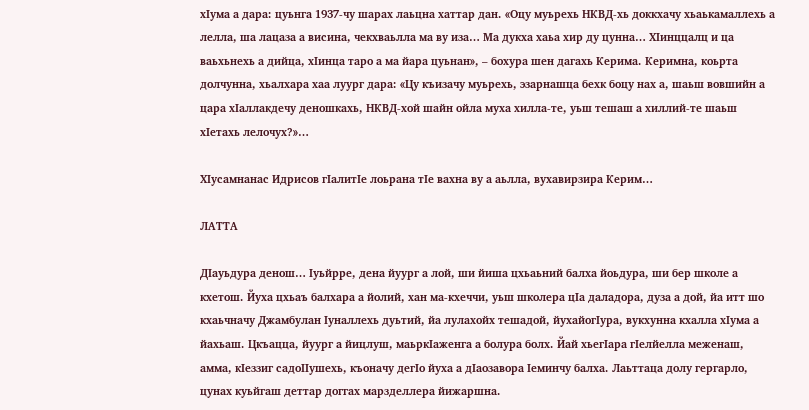xIума а дара: цуьнга 1937-чу шарах лаьцна хаттар дан. «Оцу муьрехь НКВД-хь доккхачу хьаькамаллехь а лелла, ша лацаза а висина, чекхваьлла ма ву иза… Ма дукха хаьа хир ду цунна… ХIинццалц и ца ваьхьнехь а дийца, хIинца таро а ма йара цуьнан», – бохура шен дагахь Керима. Керимна, коьрта долчунна, хьалхара хаа луург дара: «Цу къизачу муьрехь, эзарнашца бехк боцу нах а, шаьш вовшийн а цара хIаллакдечу деношкахь, НКВД-хой шайн ойла муха хилла-те, уьш тешаш а хиллий-те шаьш хIетахь лелочух?»…

ХIусамнанас Идрисов гIалитIе лоьрана тIе вахна ву а аьлла, вухавирзира Керим…

ЛАТТА

ДIауьдура денош… Iуьйрре, дена йуург а лой, ши йиша цхьаьний балха йоьдура, ши бер школе а кхетош. Йуха цхьаъ балхара а йолий, хан ма-кхеччи, уьш школера цIа даладора, дуза а дой, йа итт шо кхаьчначу Джамбулан Iуналлехь дуьтий, йа лулахойх тешадой, йухайогIура, вукхунна кхалла хIума а йахьаш. Цкъацца, йуург а йицлуш, маьркIаженга а болура болх. Йай хьегIара гIелйелла меженаш, амма, кIеззиг садоIIушехь, къоначу дегIо йуха а дIаозавора Iеминчу балха. Лаьттаца долу гергарло, цунах куьйгаш деттар доггах марзделлера йижаршна.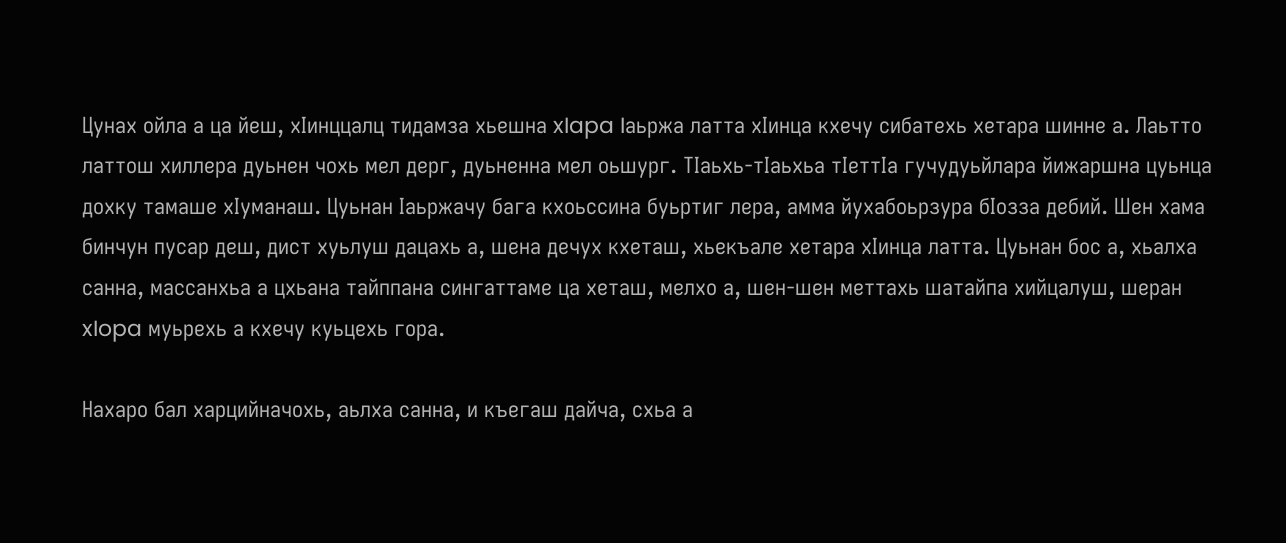Цунах ойла а ца йеш, хIинццалц тидамза хьешна xIapa Iаьржа латта хIинца кхечу сибатехь хетара шинне а. Лаьтто латтош хиллера дуьнен чохь мел дерг, дуьненна мел оьшург. ТIаьхь-тIаьхьа тIеттIа гучудуьйлара йижаршна цуьнца дохку тамаше хIуманаш. Цуьнан Iаьржачу бага кхоьссина буьртиг лера, амма йухабоьрзура бIозза дебий. Шен хама бинчун пусар деш, дист хуьлуш дацахь а, шена дечух кхеташ, хьекъале хетара хIинца латта. Цуьнан бос а, хьалха санна, массанхьа а цхьана тайппана сингаттаме ца хеташ, мелхо а, шен-шен меттахь шатайпа хийцалуш, шеран xIopa муьрехь а кхечу куьцехь гора.

Нахаро бал харцийначохь, аьлха санна, и къегаш дайча, схьа а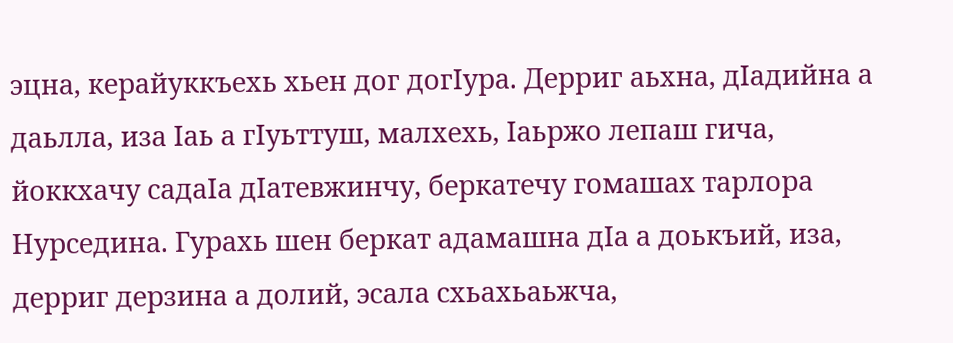эцна, керайуккъехь хьен дог догIура. Дерриг аьхна, дIадийна а даьлла, иза Iаь а гIуьттуш, малхехь, Iаьржо лепаш гича, йоккхачу садаIа дIатевжинчу, беркатечу гомашах тарлора Нурседина. Гурахь шен беркат адамашна дIа а доькъий, иза, дерриг дерзина а долий, эсала схьахьаьжча,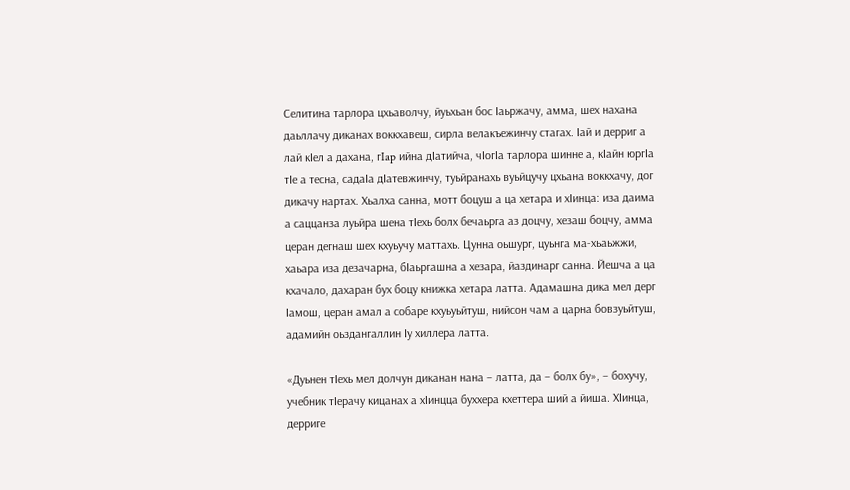Селитина тарлора цхьаволчу, йуьхьан бос Iаьржачу, амма, шех нахана даьллачу диканах воккхавеш, сирла велакъежинчу стагах. Iай и дерриг а лай кIел а дахана, гIap ийна дIатийча, чIогIа тарлора шинне а, кIайн юргIа тIе а тесна, садаIа дIатевжинчу, туьйранахь вуьйцучу цхьана воккхачу, дог дикачу нартах. Хьалха санна, мотт боцуш а ца хетара и хIинца: иза даима а саццанза луьйра шена тIехь болх бечаьрга аз доцчу, хезаш боцчу, амма церан дегнаш шех кхуьучу маттахь. Цунна оьшург, цуьнга ма-хьаьжжи, хаьара иза дезачарна, бIаьргашна а хезара, йаздинарг санна. Йешча а ца кхачало, дахаран бух боцу книжка хетара латта. Адамашна дика мел дерг Iамош, церан амал а собаре кхуьуьйтуш, нийсон чам а царна бовзуьйтуш, адамийн оьздангаллин Iу хиллера латта.

«Дуьнен тIехь мел долчун диканан нана – латта, да – болх бу», – бохучу, учебник тIерачу кицанах а хIинцца буххера кхеттера ший а йиша. ХIинца, дерриге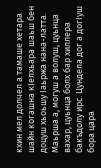кхин мел долчел а тамаше хетара шайн когашна кIелхьара шаьш бен доцуш хьоьшу Iаьржа нана-латта. Маьрша а, могуш а волуш, цуьнца вахар, цуьнца болх бар хиллера бакъдолу ирс. Цундела дог а догIуш бора цара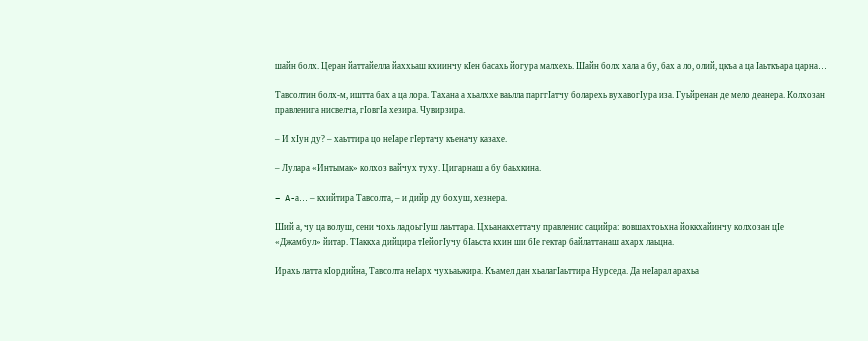шайн болх. Церан йаттайелла йаххьаш кхиинчу кIен басахь йогура малхехь. Шайн болх хала а бу, бах а ло, олий, цкъа а ца Iаьткъара царна…

Тавсолтин болх-м, иштта бах а ца лора. Тахана а хьалххе ваьлла парггIатчу боларехь вухавогIура иза. Гуьйренан де мело деанера. Колхозан правленига нисвелча, гIовгIa хезира. Чувирзира.

– И хIун ду? – хаьттира цо неIаре гIертачу къеначу казахе.

– Лулара «Интымак» колхоз вайчух туху. Цигарнаш а бу баьхкина.

– A-а… – кхийтира Тавсолта, – и дийр ду бохуш, хезнера.

Ший а, чу ца волуш, сени чохь ладоьгIуш лаьттара. Цхьанакхеттачу правленис сацийра: вовшахтоьхна йоккхайинчу колхозан цIе «Джамбул» йитар. ТIаккха дийцира тIейогIучу бIаьста кхин ши бIе гектар байлаттанаш ахарх лаьцна.

Ирахь латта кIордийна, Тавсолта неIарх чухьаьжира. Къамел дан хьалагIаьттира Нурседа. Да неIарал арахьа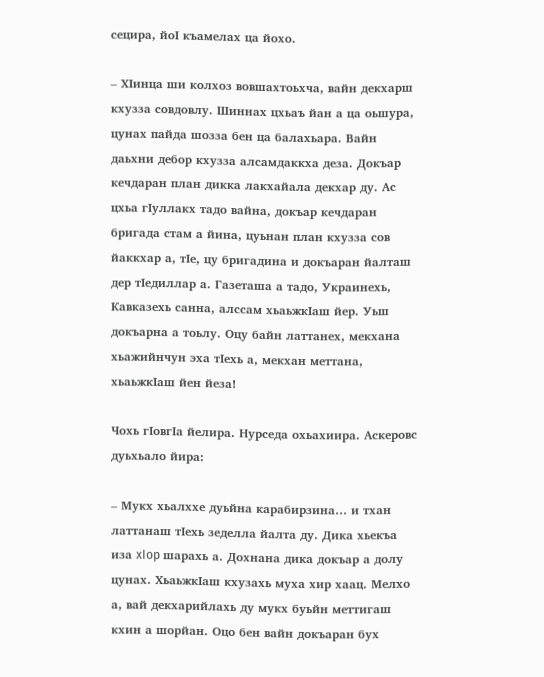сецира, йоI къамелах ца йохо.

– ХIинца ши колхоз вовшахтоьхча, вайн декхарш кхузза совдовлу. Шиннах цхьаъ йан а ца оьшура, цунах пайда шозза бен ца балахьара. Вайн даьхни дебор кхузза алсамдаккха деза. Докъар кечдаран план дикка лакхайала декхар ду. Ас цхьа гIуллакх тадо вайна, докъар кечдаран бригада стам а йина, цуьнан план кхузза сов йаккхар а, тIе, цу бригадина и докъаран йалташ дер тIедиллар а. Газеташа а тадо, Украинехь, Кавказехь санна, алссам хьаьжкIаш йер. Уьш докъарна а тоьлу. Оцу байн латтанех, мекхана хьажийнчун эха тIехь а, мекхан меттана, хьаьжкIаш йен йеза!

Чохь гIовгIа йелира. Нурседа охьахиира. Аскеровс дуьхьало йира:

– Мукх хьалххе дуьйна карабирзина… и тхан латтанаш тIехь зеделла йалта ду. Дика хьекъа иза xIop шарахь а. Дохнана дика докъар а долу цунах. ХьаьжкIаш кхузахь муха хир хаац. Мелхо а, вай декхарийлахь ду мукх буьйн меттигаш кхин а шорйан. Оцо бен вайн докъаран бух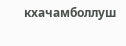кхачамболлуш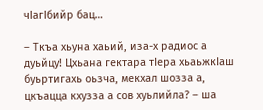чIагIбийр бац…

– Ткъа хьуна хаьий, иза-х радиос а дуьйцу! Цхьана гектара тIера хьаьжкIаш буьртигахь оьзча, мекхал шозза а, цкъацца кхузза а сов хуьлийла? – ша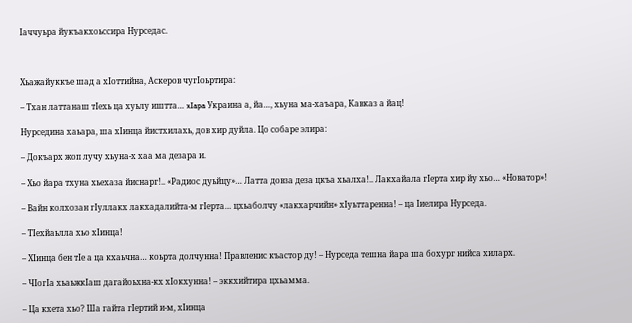Iаччуьра йукъакхоьссира Нурседас.



Хьажайуккъе шад а хIоттийна, Аскеров чугIоьртира:

– Тхан латтанаш тIехь ца хуьлу иштта… xIapa Украина а, йа…, хьуна ма-хаъара, Кавказ а йац!

Нурседина хаьара, ша хIинца йистхилахь, дов хир дуйла. Цо собаре элира:

– Докъарх жоп лучу хьуна-х хаа ма дезара и.

– Хьо йара тхуна хьехаза йиснарг!.. «Радиос дуьйцу»… Латта довза деза цкъа хьалха!.. Лакхайала гIерта хир йу хьо… «Новатор»!

– Вайн колхозан гIуллакх лакхадалийта-м гIерта… цхьаболчу «лакхарчийн» хIуьттаренна! – ца Iиелира Нурседа.

– ТIехйаьлла хьо хIинца!

– ХIинца бен тIе а ца кхаьчна… коьрта долчунна! Правленис къастор ду! – Нурседа тешна йара ша бохург нийса хиларх.

– ЧIогIа хьаьжкIаш дагайоьхна-кх хIокхунна! – эккхийтира цхьамма.

– Ца кхета хьо? Ша гайта гIертий и-м, хIинца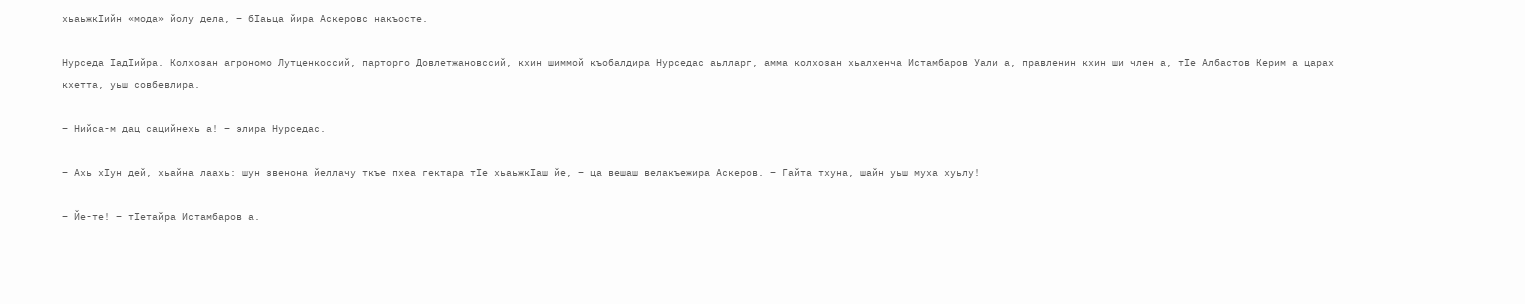хьаьжкIийн «мода» йолу дела, – бIаьца йира Аскеровс накъосте.

Нурседа IадIийра. Колхозан агрономо Лутценкоссий, парторго Довлетжановссий, кхин шиммой къобалдира Нурседас аьлларг, амма колхозан хьалхенча Истамбаров Уали а, правленин кхин ши член а, тIе Албастов Керим а царах кхетта, уьш совбевлира.

– Нийса-м дац сацийнехь а! – элира Нурседас.

– Ахь хIун дей, хьайна лаахь: шун звенона йеллачу ткъе пхеа гектара тIе хьаьжкIаш йе, – ца вешаш велакъежира Аскеров. – Гайта тхуна, шайн уьш муха хуьлу!

– Йе-те! – тIетайра Истамбаров а.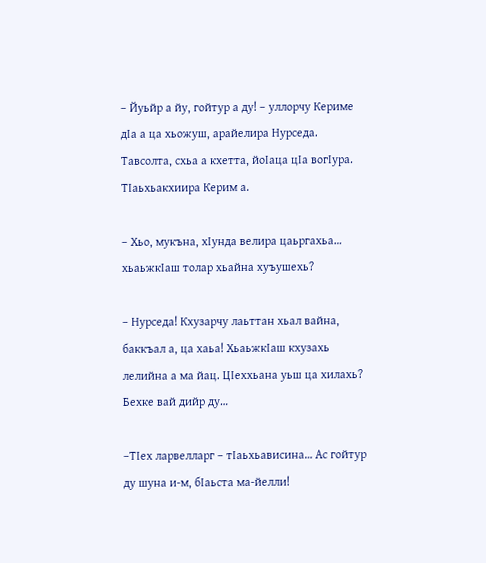– Йуьйр а йу, гойтур а ду! – уллорчу Кериме дIа а ца хьожуш, арайелира Нурседа. Тавсолта, схьа а кхетта, йоIаца цIа вогIура. ТIаьхьакхиира Керим а.

– Хьо, мукъна, хIунда велира цаьргахьа… хьаьжкIаш толар хьайна хуъушехь?

– Нурседа! Кхузарчу лаьттан хьал вайна, баккъал а, ца хаьа! ХьаьжкIаш кхузахь лелийна а ма йац. ЦIеххьана уьш ца хилахь? Бехке вай дийр ду…

–ТIех ларвелларг – тIаьхьависина… Ас гойтур ду шуна и-м, бIаьста ма-йелли!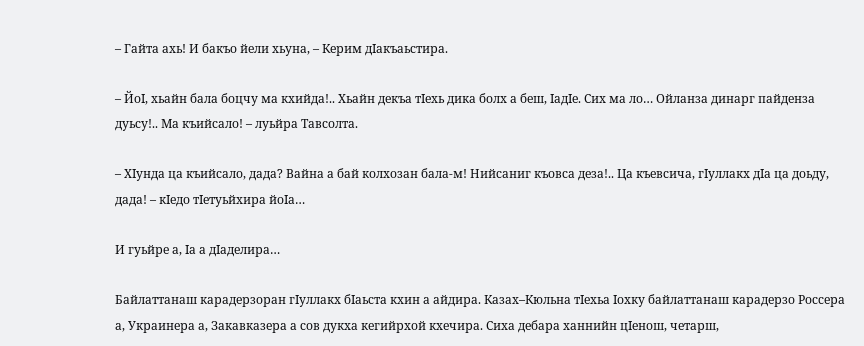– Гайта ахь! И бакъо йели хьуна, – Керим дIакъаьстира.

– ЙоI, хьайн бала боцчу ма кхийда!.. Хьайн декъа тIехь дика болх а беш, IадIе. Сих ма ло… Ойланза динарг пайденза дуьсу!.. Ма къийсало! – луьйра Тавсолта.

– ХIунда ца къийсало, дада? Вайна а бай колхозан бала-м! Нийсаниг къовса деза!.. Ца къевсича, гIуллакх дIа ца доьду, дада! – кIедо тIетуьйхира йоIа…

И гуьйре а, Iа а дIаделира…

Байлаттанаш карадерзоран гIуллакх бIаьста кхин а айдира. Казах–Кюльна тIехьа Iохку байлаттанаш карадерзо Россера а, Украинера а, Закавказера а сов дукха кегийрхой кхечира. Сиха дебара ханнийн цIенош, четарш,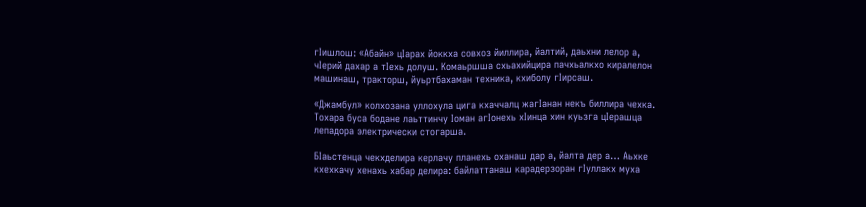гIишлош: «Абайн» цIарах йоккха совхоз йиллира, йалтий, даьхни лелор а, чIерий дахар а тIехь долуш. Комаьршша схьахийцира пачхьалкхо киралелон машинаш, тракторш, йуьртбахаман техника, кхиболу гIирсаш.

«Джамбул» колхозана уллохула цига кхаччалц жагIанан некъ биллира чехка. Тохара буса бодане лаьттинчу Iоман агIонехь хIинца хин куьзга цIерашца лепадора электрически стогарша.

БIаьстенца чекхделира керлачу планехь оханаш дар а, йалта дер а… Аьхке кхехкачу хенахь хабар делира: байлаттанаш карадерзоран гIуллакх муха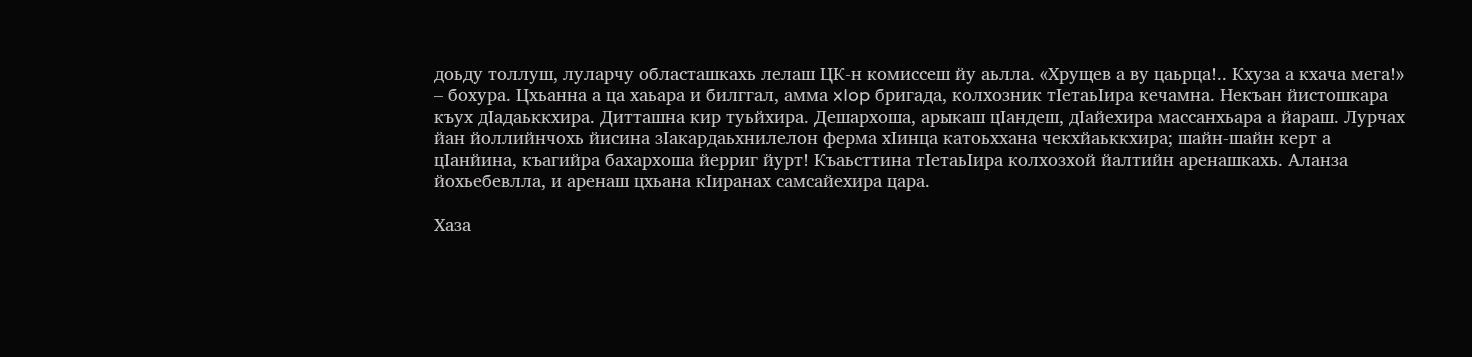доьду толлуш, луларчу областашкахь лелаш ЦК-н комиссеш йу аьлла. «Хрущев а ву цаьрца!.. Кхуза а кхача мега!» – бохура. Цхьанна а ца хаьара и билггал, амма xIop бригада, колхозник тIетаьIира кечамна. Некъан йистошкара къух дIадаьккхира. Дитташна кир туьйхира. Дешархоша, арыкаш цIандеш, дIайехира массанхьара а йараш. Лурчах йан йоллийнчохь йисина зIакардаьхнилелон ферма хIинца катоьххана чекхйаьккхира; шайн-шайн керт а цIанйина, къагийра бахархоша йерриг йурт! Къаьсттина тIетаьIира колхозхой йалтийн аренашкахь. Аланза йохьебевлла, и аренаш цхьана кIиранах самсайехира цара.

Хаза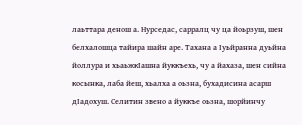лаьттара денош а. Нурседас, сарралц чу ца йоьрзуш, шен белхалошца тайира шайн аре. Тахана а Iуьйранна дуьйна йоллура и хьаьжкIашна йуккъехь, чу а йахаза, шен сийна косынка, лаба йеш, хьалха а оьзна, бухадисина асарш дIадохуш. Селитин звено а йуккъе оьзна, шорйинчу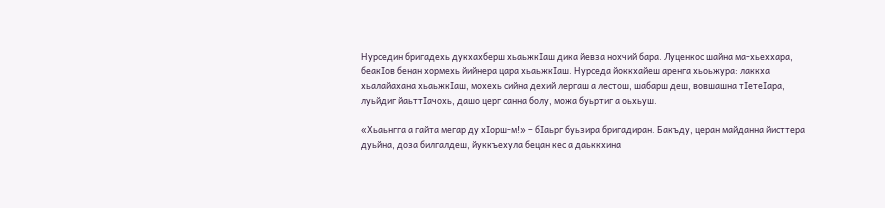Нурседин бригадехь дукхахберш хьаьжкIаш дика йевза нохчий бара. Луценкос шайна ма-хьеххара, беакIов бенан хормехь йийнера цара хьаьжкIаш. Нурседа йоккхайеш аренга хьоьжура: лаккха хьалайахана хьаьжкIаш, мохехь сийна дехий лергаш а лестош, шабарш деш, вовшашна тIетеIара, луьйдиг йаьттIачохь, дашо церг санна болу, можа буьртиг а оьхьуш.

«Хьаьнгга а гайта мегар ду хIорш-м!» – бIаьрг буьзира бригадиран. Бакъду, церан майданна йисттера дуьйна, доза билгалдеш, йуккъехула бецан кес а даьккхина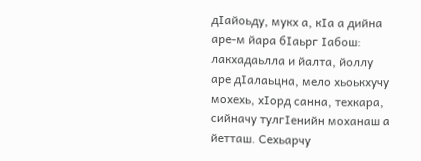дIайоьду, мукх а, кIа а дийна аре-м йара бIаьрг Iабош: лакхадаьлла и йалта, йоллу аре дIалаьцна, мело хьоькхучу мохехь, хIорд санна, техкара, сийначу тулгIенийн моханаш а йетташ. Сехьарчу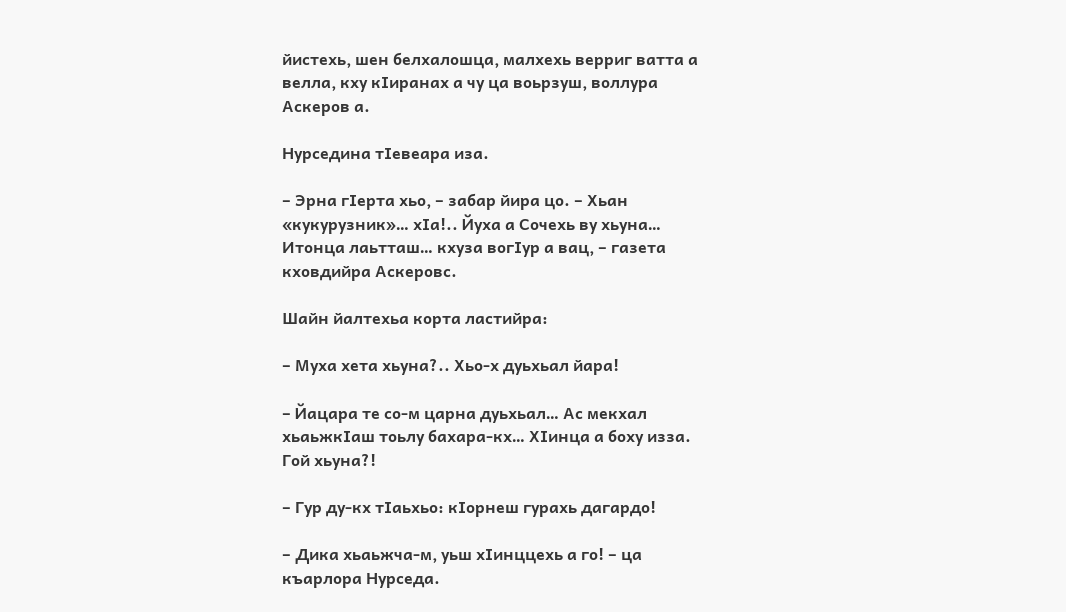йистехь, шен белхалошца, малхехь верриг ватта а велла, кху кIиранах а чу ца воьрзуш, воллура Аскеров а.

Нурседина тIевеара иза.

– Эрна гIерта хьо, – забар йира цо. – Хьан «кукурузник»… хIа!.. Йуха а Сочехь ву хьуна… Итонца лаьтташ… кхуза вогIур а вац, – газета кховдийра Аскеровс.

Шайн йалтехьа корта ластийра:

– Муха хета хьуна?.. Хьо-х дуьхьал йара!

– Йацара те со-м царна дуьхьал… Ас мекхал хьаьжкIаш тоьлу бахара-кх… ХIинца а боху изза. Гой хьуна?!

– Гур ду-кх тIаьхьо: кIорнеш гурахь дагардо!

– Дика хьаьжча-м, уьш хIинццехь а го! – ца къарлора Нурседа.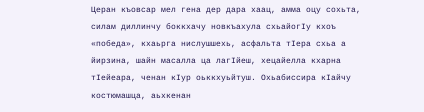Церан къовсар мел гена дер дара хаац, амма оцу сохьта, силам диллинчу боккхачу новкъахула схьайогIу кхоъ «победа», кхаьрга нислушшехь, асфальта тIера схьа а йирзина, шайн масалла ца лагIйеш, хецайелла кхарна тIейеара, ченан кIур оьккхуьйтуш. Охьабиссира кIайчу костюмашца, аьхкенан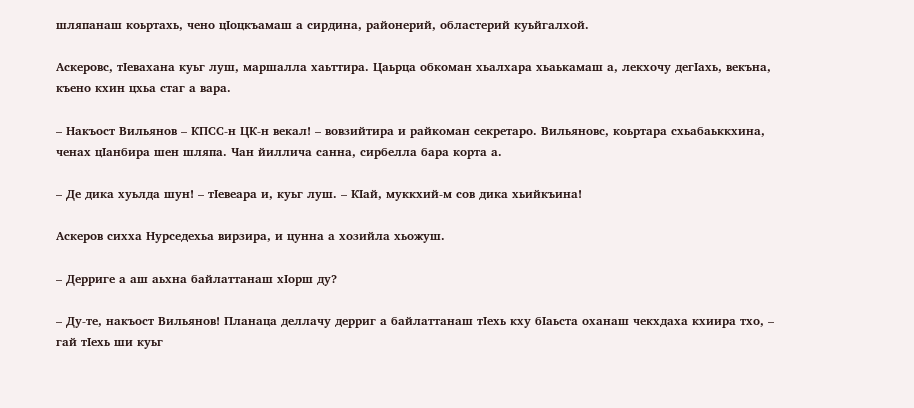шляпанаш коьртахь, чено цIоцкъамаш а сирдина, районерий, областерий куьйгалхой.

Аскеровс, тIевахана куьг луш, маршалла хаьттира. Цаьрца обкоман хьалхара хьаькамаш а, лекхочу дегIахь, векъна, къено кхин цхьа стаг а вара.

– Накъост Вильянов – КПСС-н ЦК-н векал! – вовзийтира и райкоман секретаро. Вильяновс, коьртара схьабаьккхина, ченах цIанбира шен шляпа. Чан йиллича санна, сирбелла бара корта а.

– Де дика хуьлда шун! – тIевеара и, куьг луш. – КIай, муккхий-м сов дика хьийкъина!

Аскеров сихха Нурседехьа вирзира, и цунна а хозийла хьожуш.

– Дерриге а аш аьхна байлаттанаш хIорш ду?

– Ду-те, накъост Вильянов! Планаца деллачу дерриг а байлаттанаш тIехь кху бIаьста оханаш чекхдаха кхиира тхо, – гай тIехь ши куьг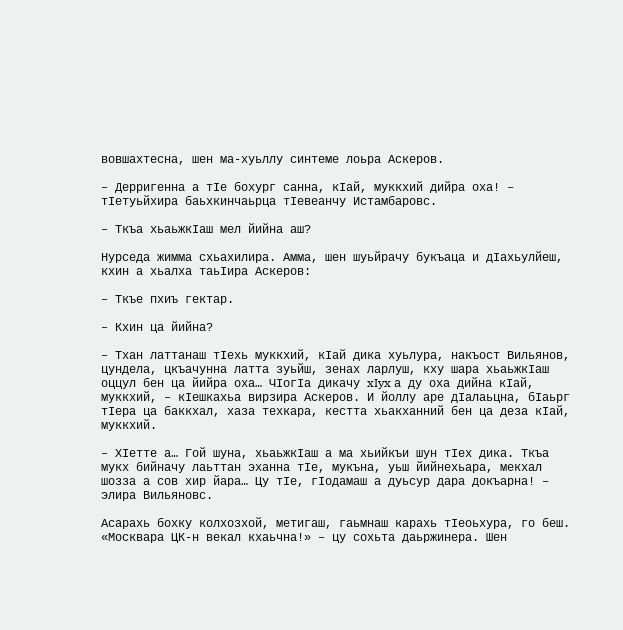вовшахтесна, шен ма-хуьллу синтеме лоьра Аскеров.

– Дерригенна а тIе бохург санна, кIай, муккхий дийра оха! – тIетуьйхира баьхкинчаьрца тIевеанчу Истамбаровс.

– Ткъа хьаьжкIаш мел йийна аш?

Нурседа жимма схьахилира. Амма, шен шуьйрачу букъаца и дIахьулйеш, кхин а хьалха таьIира Аскеров:

– Ткъе пхиъ гектар.

– Кхин ца йийна?

– Тхан латтанаш тIехь муккхий, кIай дика хуьлура, накъост Вильянов, цундела, цкъачунна латта зуьйш, зенах ларлуш, кху шара хьаьжкIаш оццул бен ца йийра оха… ЧIогIа дикачу xIyx а ду оха дийна кIай, муккхий, – кIешкахьа вирзира Аскеров. И йоллу аре дIалаьцна, бIаьрг тIера ца баккхал, хаза техкара, кестта хьакханний бен ца деза кIай, муккхий.

– ХIетте а… Гой шуна, хьаьжкIаш а ма хьийкъи шун тIех дика. Ткъа мукх бийначу лаьттан эханна тIе, мукъна, уьш йийнехьара, мекхал шозза а сов хир йара… Цу тIе, гIодамаш а дуьсур дара докъарна! – элира Вильяновс.

Асарахь бохку колхозхой, метигаш, гаьмнаш карахь тIеоьхура, го беш. «Москвара ЦК-н векал кхаьчна!» – цу сохьта даьржинера. Шен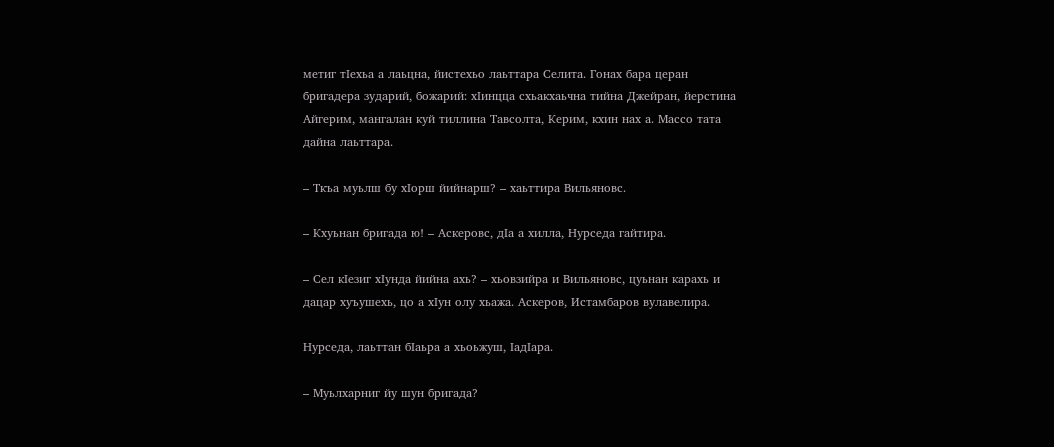метиг тIехьа а лаьцна, йистехьо лаьттара Селита. Гонах бара церан бригадера зударий, божарий: хIинцца схьакхаьчна тийна Джейран, йерстина Айгерим, мангалан куй тиллина Тавсолта, Керим, кхин нах а. Массо тата дайна лаьттара.

– Ткъа муьлш бу хIорш йийнарш? – хаьттира Вильяновс.

– Кхуьнан бригада ю! – Аскеровс, дIа а хилла, Нурседа гайтира.

– Сел кIезиг хIунда йийна ахь? – хьовзийра и Вильяновс, цуьнан карахь и дацар хуъушехь, цо а хIун олу хьажа. Аскеров, Истамбаров вулавелира.

Нурседа, лаьттан бIаьра а хьоьжуш, IадIара.

– Муьлхарниг йу шун бригада?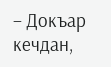– Докъар кечдан,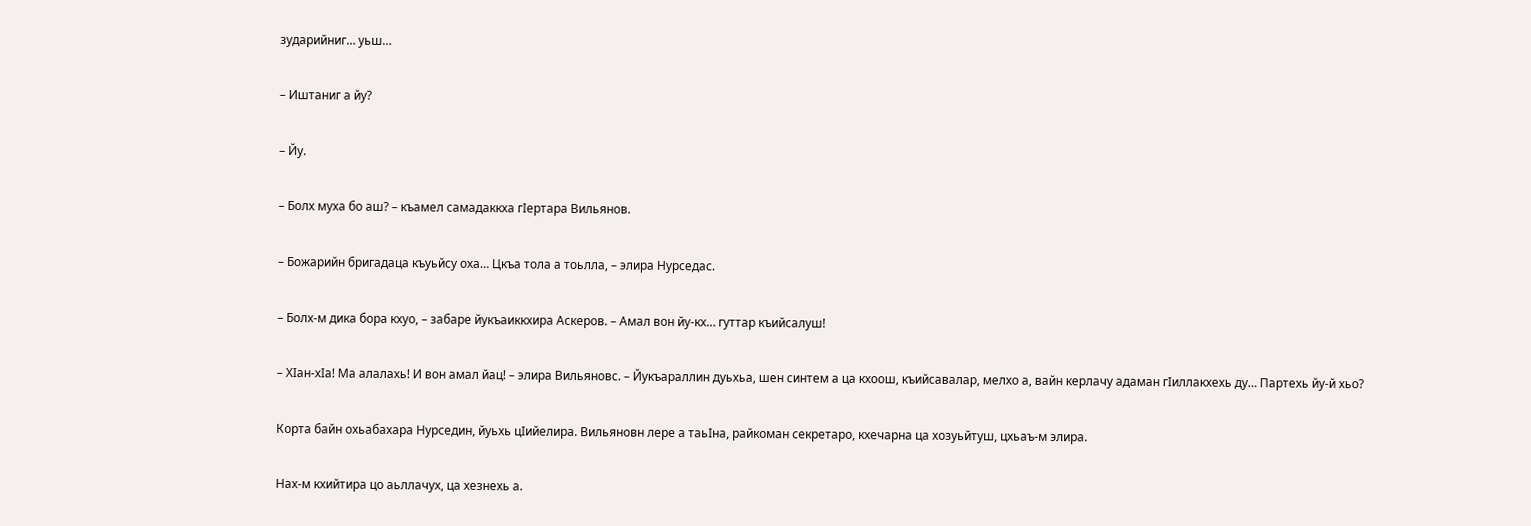зударийниг… уьш…

– Иштаниг а йу?

– Йу.

– Болх муха бо аш? – къамел самадаккха гIертара Вильянов.

– Божарийн бригадаца къуьйсу оха… Цкъа тола а тоьлла, – элира Нурседас.

– Болх-м дика бора кхуо, – забаре йукъаиккхира Аскеров. – Амал вон йу-кх… гуттар къийсалуш!

– ХIан-хIа! Ма алалахь! И вон амал йац! – элира Вильяновс. – Йукъараллин дуьхьа, шен синтем а ца кхоош, къийсавалар, мелхо а, вайн керлачу адаман гIиллакхехь ду… Партехь йу-й хьо?

Корта байн охьабахара Нурседин, йуьхь цIийелира. Вильяновн лере а таьIна, райкоман секретаро, кхечарна ца хозуьйтуш, цхьаъ-м элира.

Нах-м кхийтира цо аьллачух, ца хезнехь а.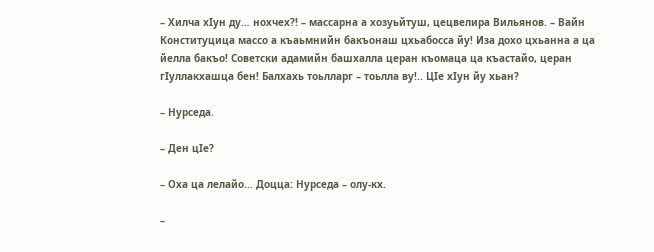– Хилча хIун ду… нохчех?! – массарна а хозуьйтуш, цецвелира Вильянов. – Вайн Конституцица массо а къаьмнийн бакъонаш цхьабосса йу! Иза дохо цхьанна а ца йелла бакъо! Советски адамийн башхалла церан къомаца ца къастайо, церан гIуллакхашца бен! Балхахь тоьлларг – тоьлла ву!.. ЦIе хIун йу хьан?

– Нурседа.

– Ден цIе?

– Оха ца лелайо… Доцца: Нурседа – олу-кх.

–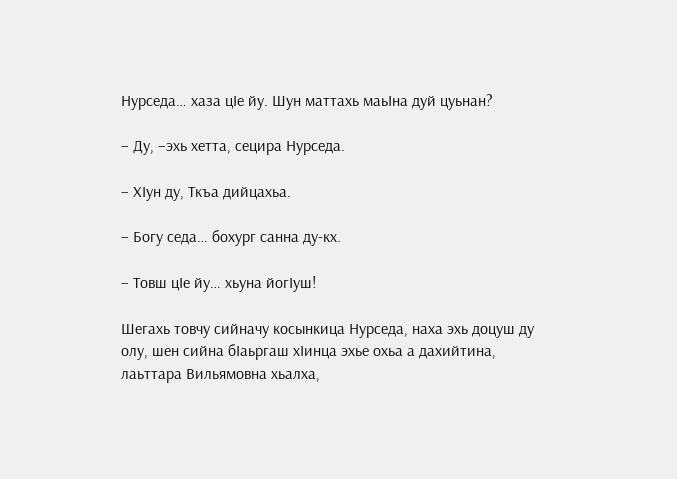Нурседа… хаза цIе йу. Шун маттахь маьIна дуй цуьнан?

– Ду, –эхь хетта, сецира Нурседа.

– ХIун ду, Ткъа дийцахьа.

– Богу седа… бохург санна ду-кх.

– Товш цIе йу… хьуна йогIуш!

Шегахь товчу сийначу косынкица Нурседа, наха эхь доцуш ду олу, шен сийна бIаьргаш хIинца эхье охьа а дахийтина, лаьттара Вильямовна хьалха,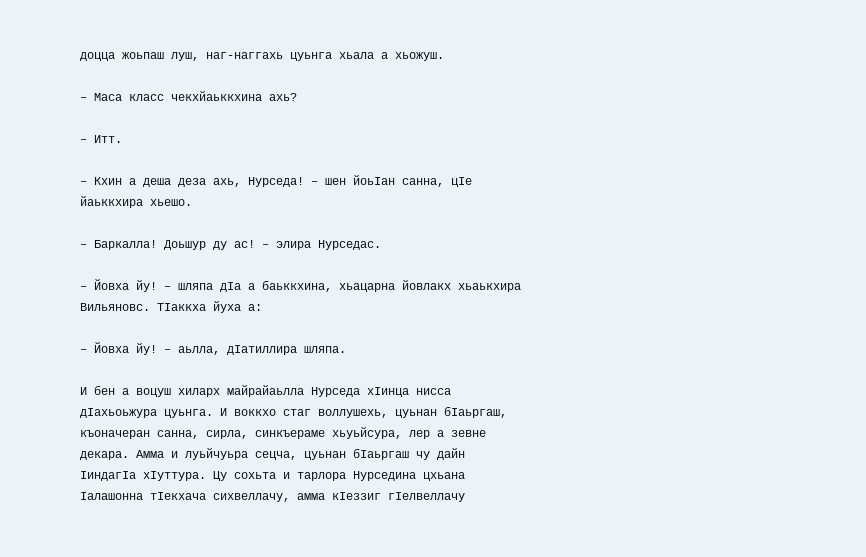доцца жоьпаш луш, наг-наггахь цуьнга хьала а хьожуш.

– Маса класс чекхйаьккхина ахь?

– Итт.

– Кхин а деша деза ахь, Нурседа! – шен йоьIан санна, цIе йаьккхира хьешо.

– Баркалла! Доьшур ду ас! – элира Нурседас.

– Йовха йу! – шляпа дIа а баьккхина, хьацарна йовлакх хьаькхира Вильяновс. ТIаккха йуха а:

– Йовха йу! – аьлла, дIатиллира шляпа.

И бен а воцуш хиларх майрайаьлла Нурседа хIинца нисса дIахьоьжура цуьнга. И воккхо стаг воллушехь, цуьнан бIаьргаш, къоначеран санна, сирла, синкъераме хьуьйсура, лер а зевне декара. Амма и луьйчуьра сецча, цуьнан бIаьргаш чу дайн IиндагIа хIуттура. Цу сохьта и тарлора Нурседина цхьана Iалашонна тIекхача сихвеллачу, амма кIеззиг гIелвеллачу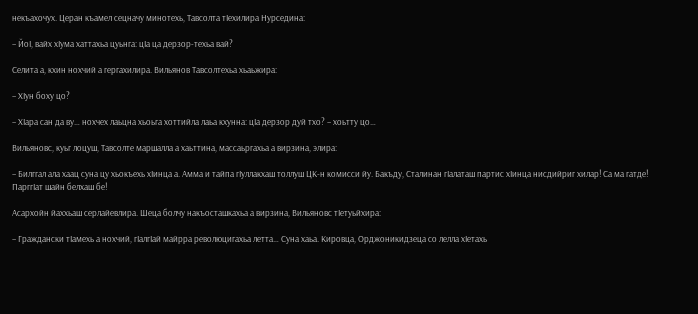некъахочух. Церан къамел сецначу минотехь, Тавсолта тIехилира Нурседина:

– ЙоI, вайх хIума хаттахьа цуьнга: цIа ца дерзор-техьа вай?

Селита а, кхин нохчий а гергахилира. Вильянов Тавсолтехьа хьаьжира:

– ХIун боху цо?

– ХIара сан да ву… нохчех лаьцна хьоьга хоттийла лаьа кхунна: цIа дерзор дуй тхо? – хоьтту цо…

Вильяновс, куьг лоцуш, Тавсолте маршалла а хаьттина, массаьргахьа а вирзина, элира:

– Билггал ала хаац суна цу хьокъехь хIинца а. Амма и тайпа гIуллакхаш толлуш ЦК-н комисси йу. Бакъду, Сталинан гIалаташ партис хIинца нисдийриг хилар! Са ма гатде! ПарггIат шайн белхаш бе!

Асархойн йаххьаш серлайевлира. Шеца болчу накъосташкахьа а вирзина, Вильяновс тIетуьйхира:

– Граждански тIамехь а нохчий, гIалгIай майрра революцигахьа летта… Суна хаьа. Кировца, Орджоникидзеца со лелла хIетахь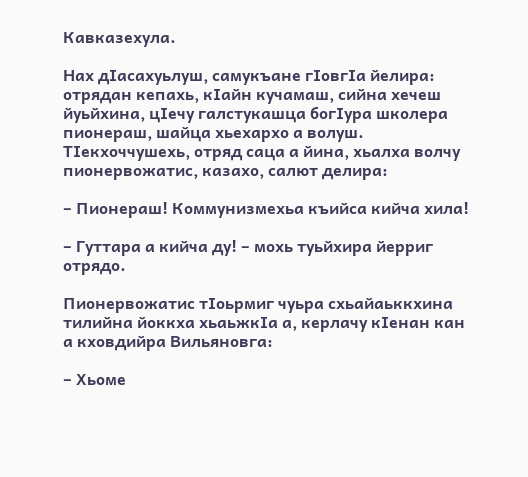Кавказехула.

Нах дIасахуьлуш, самукъане гIовгIа йелира: отрядан кепахь, кIайн кучамаш, сийна хечеш йуьйхина, цIечу галстукашца богIура школера пионераш, шайца хьехархо а волуш. ТIекхоччушехь, отряд саца а йина, хьалха волчу пионервожатис, казахо, салют делира:

– Пионераш! Коммунизмехьа къийса кийча хила!

– Гуттара а кийча ду! – мохь туьйхира йерриг отрядо.

Пионервожатис тIоьрмиг чуьра схьайаьккхина тилийна йоккха хьаьжкIа а, керлачу кIенан кан а кховдийра Вильяновга:

– Хьоме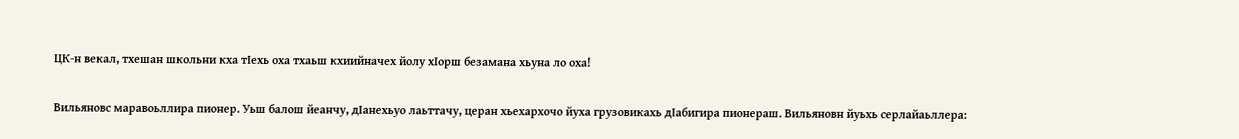ЦК-н векал, тхешан школьни кха тIехь оха тхаьш кхиийначех йолу хIорш безамана хьуна ло оха!

Вильяновс маравоьллира пионер. Уьш балош йеанчу, дIанехьуо лаьттачу, церан хьехархочо йуха грузовикахь дIабигира пионераш. Вильяновн йуьхь серлайаьллера: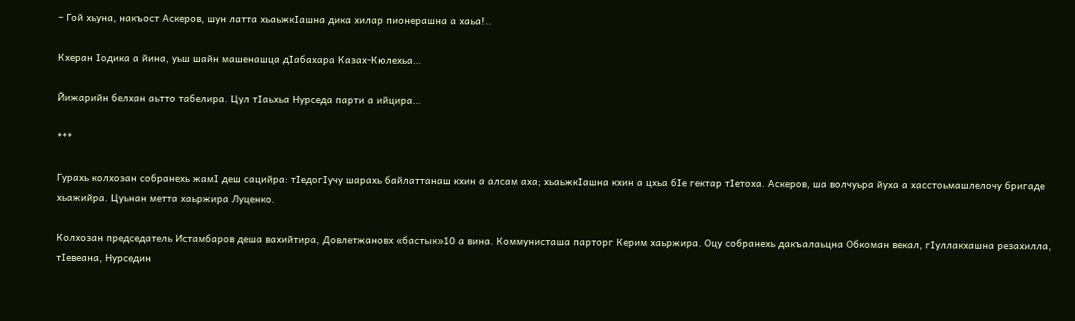– Гой хьуна, накъост Аскеров, шун латта хьаьжкIашна дика хилар пионерашна а хаьа!..

Кхеран Iодика а йина, уьш шайн машенашца дIабахара Казах-Кюлехьа…

Йижарийн белхан аьтто табелира. Цул тIаьхьа Нурседа парти а ийцира…

***

Гурахь колхозан собранехь жамI деш сацийра: тIедогIучу шарахь байлаттанаш кхин а алсам аха; хьаьжкIашна кхин а цхьа бIе гектар тIетоха. Аскеров, ша волчуьра йуха а хасстоьмашлелочу бригаде хьажийра. Цуьнан метта хаьржира Луценко.

Колхозан председатель Истамбаров деша вахийтира, Довлетжановх «бастык»10 а вина. Коммунисташа парторг Керим хаьржира. Оцу собранехь дакъалаьцна Обкоман векал, гIуллакхашна резахилла, тIевеана, Нурседин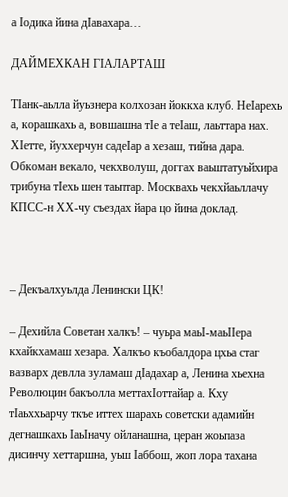а Iодика йина дIавахара…

ДАЙМЕХКАН ГIАЛАРТАШ

ТIанк-аьлла йуьзнера колхозан йоккха клуб. НеIарехь а, корашкахь а, вовшашна тIе а теIаш, лаьттара нах. ХIетте, йуххерчун садеIар а хезаш, тийна дара. Обкоман векало, чекхволуш, доггах ваьштатуьйхира трибуна тIехь шен таьптар. Москвахь чекхйаьллачу КПСС-н ХХ-чу съездах йара цо йина доклад.



– Декъалхуьлда Ленински ЦК!

– Дехийла Советан халкъ! – чуьра маьI-маьIIера кхайкхамаш хезара. Халкъо къобалдора цхьа стаг вазварх девлла зуламаш дIадахар а, Ленина хьехна Революцин бакъолла меттахIоттайар а. Кху тIаьххьарчу ткъе иттех шарахь советски адамийн дегнашкахь IаьIначу ойланашна, церан жоьпаза дисинчу хеттаршна, уьш Iаббош, жоп лора тахана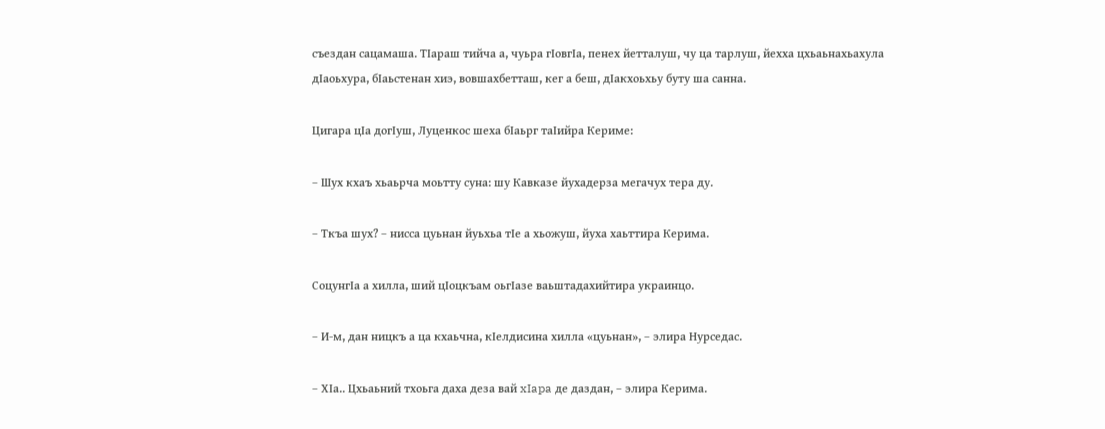съездан сацамаша. ТIараш тийча а, чуьра гIовгIа, пенех йетталуш, чу ца тарлуш, йехха цхьаьнахьахула дIаоьхура, бIаьстенан хиэ, вовшахбетташ, кег а беш, дIакхоьхьу буту ша санна.

Цигара цIа догIуш, Луценкос шеха бIаьрг таIийра Кериме:

– Шух кхаъ хьаьрча моьтту суна: шу Кавказе йухадерза мегачух тера ду.

– Ткъа шух? – нисса цуьнан йуьхьа тIе а хьожуш, йуха хаьттира Керима.

СоцунгIа а хилла, ший цIоцкъам оьгIазе ваьштадахийтира украинцо.

– И-м, дан ницкъ а ца кхаьчна, кIелдисина хилла «цуьнан», – элира Нурседас.

– ХIа.. Цхьаьний тхоьга даха деза вай xIapa де даздан, – элира Керима.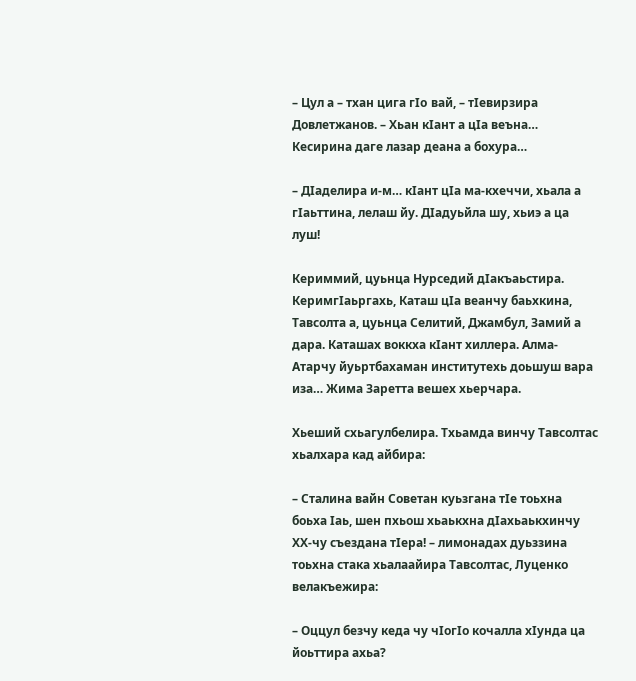– Цул а – тхан цига гIo вай, – тIевирзира Довлетжанов. – Хьан кIант а цIа веъна… Кесирина даге лазар деана а бохура…

– ДIаделира и-м… кIант цIа ма-кхеччи, хьала а гIаьттина, лелаш йу. ДIадуьйла шу, хьиэ а ца луш!

Кериммий, цуьнца Нурседий дIакъаьстира. КеримгIаьргахь, Каташ цIа веанчу баьхкина, Тавсолта а, цуьнца Селитий, Джамбул, Замий а дара. Каташах воккха кIант хиллера. Алма-Атарчу йуьртбахаман институтехь доьшуш вара иза… Жима Заретта вешех хьерчара.

Хьеший схьагулбелира. Тхьамда винчу Тавсолтас хьалхара кад айбира:

– Сталина вайн Советан куьзгана тIе тоьхна боьха Iаь, шен пхьош хьаькхна дIахьаькхинчу ХХ-чу съездана тIера! – лимонадах дуьззина тоьхна стака хьалаайира Тавсолтас, Луценко велакъежира:

– Оццул безчу кеда чу чIогIо кочалла хIунда ца йоьттира ахьа?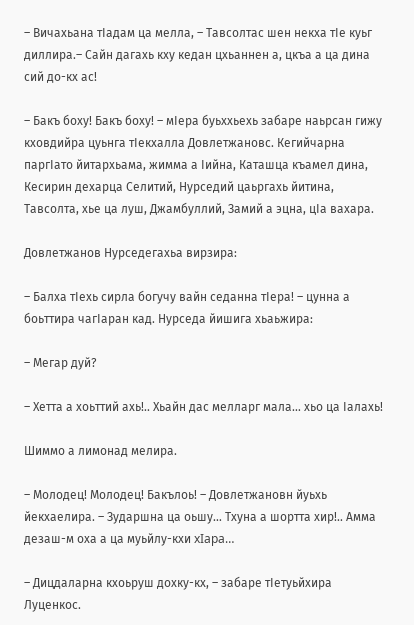– Вичахьана тIадам ца мелла, – Тавсолтас шен некха тIе куьг диллира.– Сайн дагахь кху кедан цхьаннен а, цкъа а ца дина сий до-кх ас!

– Бакъ боху! Бакъ боху! – мIера буьххьехь забаре наьрсан гижу кховдийра цуьнга тIекхалла Довлетжановс. Кегийчарна паргIато йитархьама, жимма а Iийна, Каташца къамел дина, Кесирин дехарца Селитий, Нурседий цаьргахь йитина, Тавсолта, хье ца луш, Джамбуллий, Замий а эцна, цIа вахара.

Довлетжанов Нурседегахьа вирзира:

– Балха тIехь сирла богучу вайн седанна тIера! – цунна а боьттира чагIаран кад. Нурседа йишига хьаьжира:

– Мегар дуй?

– Хетта а хоьттий ахь!.. Хьайн дас мелларг мала… хьо ца Iалахь!

Шиммо а лимонад мелира.

– Молодец! Молодец! Бакълоь! – Довлетжановн йуьхь йекхаелира. – Зударшна ца оьшу… Тхуна а шортта хир!.. Амма дезаш-м оха а ца муьйлу-кхи xIapa…

– Дицдаларна кхоьруш дохку-кх, – забаре тIетуьйхира Луценкос.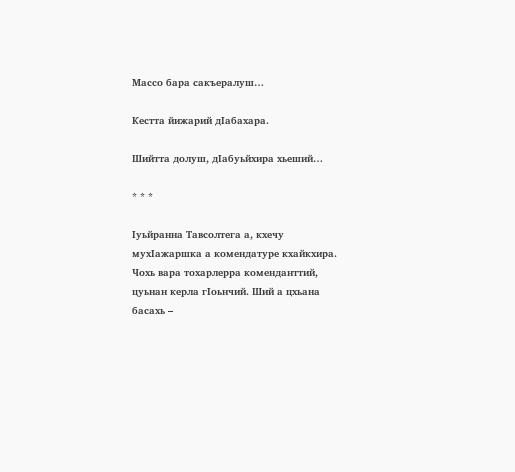Массо бара сакъералуш…

Кестта йижарий дIабахара.

Шийтта долуш, дIабуьйхира хьеший…

* * *

Iуьйранна Тавсолтега а, кхечу мухIажаршка а комендатуре кхайкхира. Чохь вара тохарлерра коменданттий, цуьнан керла гIоьнчий. Ший а цхьана басахь –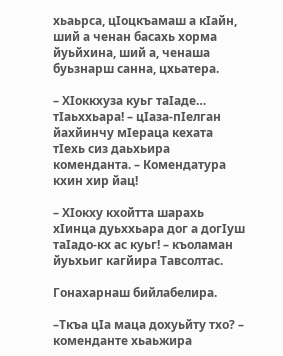хьаьрса, цIоцкъамаш а кIайн, ший а ченан басахь хорма йуьйхина, ший а, ченаша буьзнарш санна, цхьатера.

– ХIоккхуза куьг таIаде… тIаьххьара! – цIаза-пIелган йахйинчу мIераца кехата тIехь сиз даьхьира коменданта. – Комендатура кхин хир йац!

– ХIокху кхойтта шарахь хIинца дуьххьара дог а догIуш таIадо-кх ас куьг! – къоламан йуьхьиг кагйира Тавсолтас.

Гонахарнаш бийлабелира.

–Ткъа цIа маца дохуьйту тхо? – коменданте хьаьжира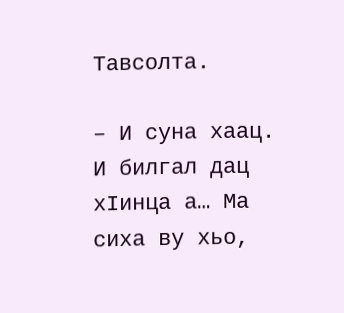Тавсолта.

– И суна хаац. И билгал дац хIинца а… Ма сиха ву хьо,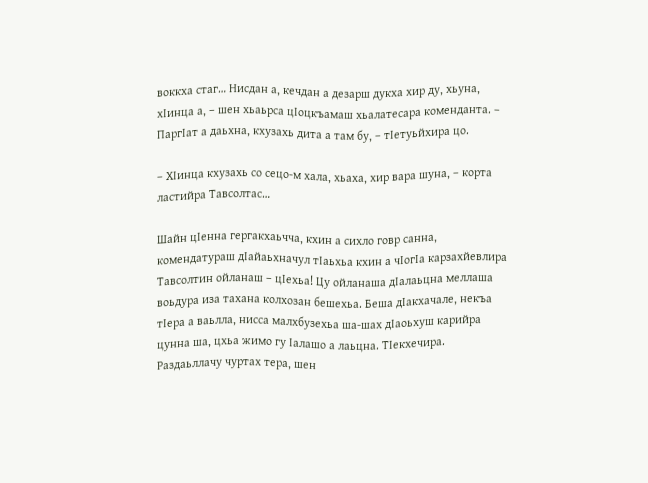воккха стаг… Нисдан а, кечдан а дезарш дукха хир ду, хьуна, хIинца а, – шен хьаьрса цIоцкъамаш хьалатесара коменданта. – ПаргIат а даьхна, кхузахь дита а там бу, – тIетуьйхира цо.

– ХIинца кхузахь со сецо-м хала, хьаха, хир вара шуна, – корта ластийра Тавсолтас…

Шайн цIенна гергакхаьчча, кхин а сихло говр санна, комендатураш дIайаьхначул тIаьхьа кхин а чIогIа карзахйевлира Тавсолтин ойланаш – цIехьа! Цу ойланаша дIалаьцна меллаша воьдура иза тахана колхозан бешехьа. Беша дIакхачале, некъа тIера а ваьлла, нисса малхбузехьа ша-шах дIаоьхуш карийра цунна ша, цхьа жимо гу Iалашо а лаьцна. ТIекхечира. Раздаьллачу чуртах тера, шен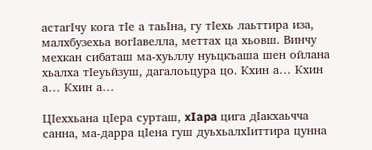астагIчу кога тIе а таьIна, гу тIехь лаьттира иза, малхбузехьа вогIавелла, меттах ца хьовш. Винчу мехкан сибаташ ма-хуьллу нуьцкъаша шен ойлана хьалха тIеуьйзуш, дагалоьцура цо. Кхин а… Кхин а… Кхин а…

ЦIеххьана цIера сурташ, xIapa цига дIакхаьчча санна, ма-дарра цIена гуш дуьхьалхIиттира цунна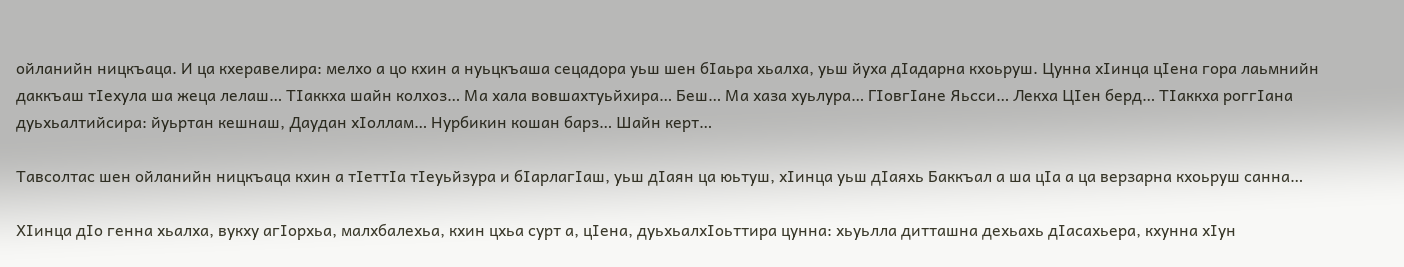ойланийн ницкъаца. И ца кхеравелира: мелхо а цо кхин а нуьцкъаша сецадора уьш шен бIаьра хьалха, уьш йуха дIадарна кхоьруш. Цунна хIинца цIена гора лаьмнийн даккъаш тIехула ша жеца лелаш… ТIаккха шайн колхоз… Ма хала вовшахтуьйхира… Беш… Ма хаза хуьлура… ГIовгIане Яьсси… Лекха ЦIен берд… ТIаккха роггIана дуьхьалтийсира: йуьртан кешнаш, Даудан хIоллам… Нурбикин кошан барз… Шайн керт…

Тавсолтас шен ойланийн ницкъаца кхин а тIеттIа тIеуьйзура и бIарлагIаш, уьш дIаян ца юьтуш, хIинца уьш дIаяхь Баккъал а ша цIа а ца верзарна кхоьруш санна…

ХIинца дIо генна хьалха, вукху агIорхьа, малхбалехьа, кхин цхьа сурт а, цIена, дуьхьалхIоьттира цунна: хьуьлла дитташна дехьахь дIасахьера, кхунна хIун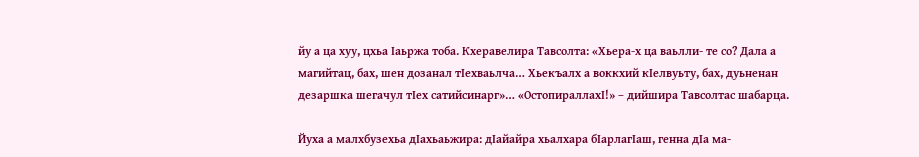йу а ца хуу, цхьа Iаьржа тоба. Кхеравелира Тавсолта: «Хьера-х ца ваьлли- те со? Дала а магийтац, бах, шен дозанал тIехваьлча… Хьекъалх а воккхий кIелвуьту, бах, дуьненан дезаршка шегачул тIех сатийсинарг»… «ОстопираллахI!» – дийшира Тавсолтас шабарца.

Йуха а малхбузехьа дIахьаьжира: дIайайра хьалхара бIарлагIаш, генна дIа ма-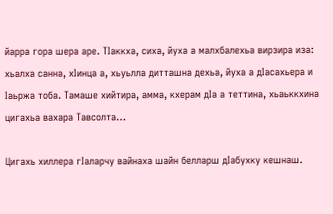йарра гора шера аре. ТIаккха, сиха, йуха а малхбалехьа вирзира иза: хьалха санна, хIинца а, хьуьлла дитташна дехьа, йуха а дIасахьера и Iаьржа тоба. Тамаше хийтира, амма, кхерам дIа а теттина, хьаьккхина цигахьа вахара Тавсолта…

Цигахь хиллера гIаларчу вайнаха шайн белларш дIабухку кешнаш.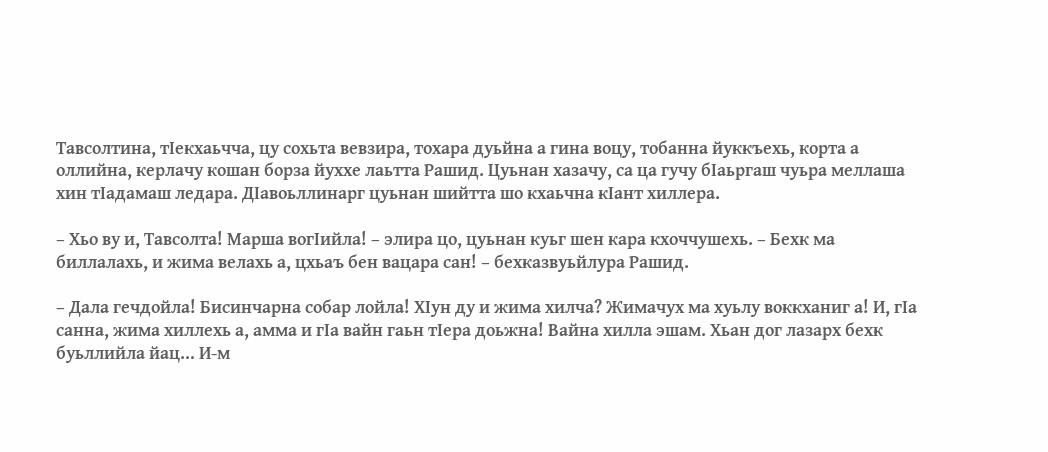Тавсолтина, тIекхаьчча, цу сохьта вевзира, тохара дуьйна а гина воцу, тобанна йуккъехь, корта а оллийна, керлачу кошан борза йуххе лаьтта Рашид. Цуьнан хазачу, са ца гучу бIаьргаш чуьра меллаша хин тIадамаш ледара. ДIавоьллинарг цуьнан шийтта шо кхаьчна кIант хиллера.

– Хьо ву и, Тавсолта! Марша вогIийла! – элира цо, цуьнан куьг шен кара кхоччушехь. – Бехк ма биллалахь, и жима велахь а, цхьаъ бен вацара сан! – бехказвуьйлура Рашид.

– Дала гечдойла! Бисинчарна собар лойла! ХIун ду и жима хилча? Жимачух ма хуьлу воккханиг а! И, гIа санна, жима хиллехь а, амма и гIа вайн гаьн тIера доьжна! Вайна хилла эшам. Хьан дог лазарх бехк буьллийла йац… И-м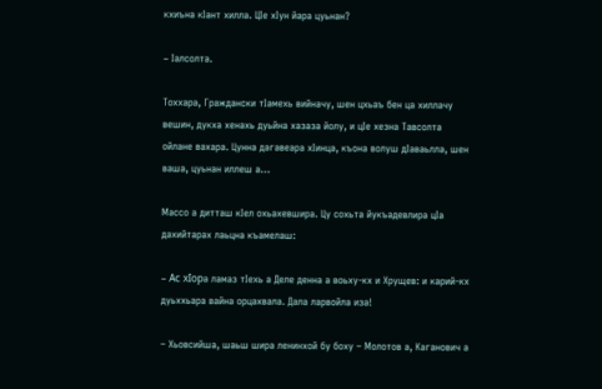кхиъна кIант хилла. ЦIе хIун йара цуьнан?

– Iалсолта.

Тоххара, Граждански тIамехь вийначу, шен цхьаъ бен ца хиллачу вешин, дукха хенахь дуьйна хазаза йолу, и цIе хезна Тавсолта ойлане вахара. Цунна дагавеара хIинца, къона волуш дIаваьлла, шен ваша, цуьнан иллеш а…

Массо а дитташ кIел охьахевшира. Цу сохьта йукъадевлира цIа дахийтарах лаьцна къамелаш:

– Ac xIopа ламаз тIехь а Деле денна а воьху-кх и Хрущев: и карий-кх дуьххьара вайна орцахвала. Дала ларвойла иза!

– Хьовсийша, шаьш шира ленинхой бу боху – Молотов а, Каганович а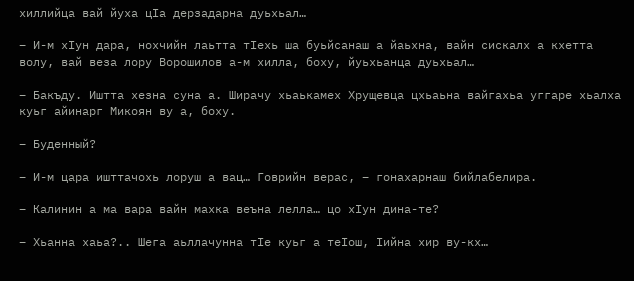хиллийца вай йуха цIа дерзадарна дуьхьал…

– И-м хIун дара, нохчийн лаьтта тIехь ша буьйсанаш а йаьхна, вайн сискалх а кхетта волу, вай веза лору Ворошилов а-м хилла, боху, йуьхьанца дуьхьал…

– Бакъду. Иштта хезна суна а. Ширачу хьаькамех Хрущевца цхьаьна вайгахьа уггаре хьалха куьг айинарг Микоян ву а, боху.

– Буденный?

– И-м цара ишттачохь лоруш а вац… Говрийн верас, – гонахарнаш бийлабелира.

– Калинин а ма вара вайн махка веъна лелла… цо хIун дина-те?

– Хьанна хаьа?.. Шега аьллачунна тIе куьг а теIош, Iийна хир ву-кх…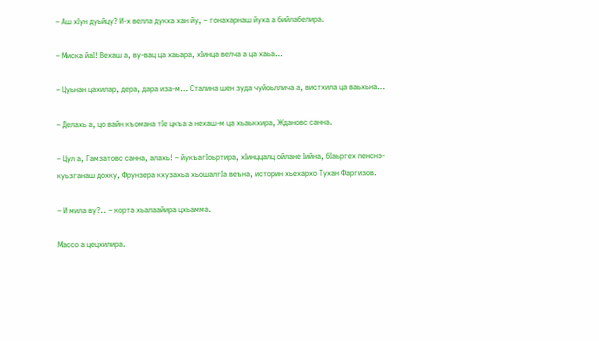– Аш хIун дуьйцу? И-х велла дукха хан йу, – гонахарнаш йуха а бийлабелира.

– Миска йаI! Вехаш а, ву-вац ца хаьара, хIинца велча а ца хаьа…

– Цуьнан цахилар, дера, дара иза-м… Сталина шен зуда чуйоьллича а, вистхила ца ваьхьна…

– Делахь а, цо вайн къомана тIе цкъа а нехаш-м ца хьаькхира, Ждановс санна.

– Цул а, Гамзатовс санна, алахь! – йукъагIоьртира, хIинццалц ойлане Iийна, бIаьргех пенснэ-куьзганаш дохку, Фрунзера кхузахьа хьошалгIа веъна, историн хьехархо Тухан Фаргизов.

– И мила ву?.. – корта хьалаайира цхьамма.

Массо а цецхилира.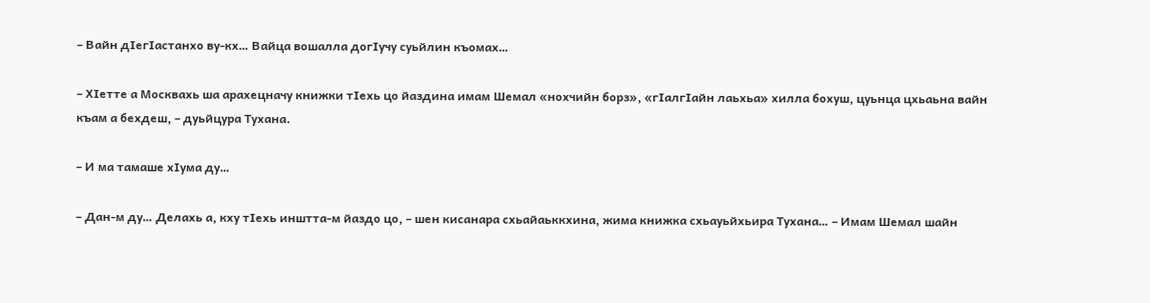– Вайн дIегIастанхо ву-кх… Вайца вошалла догIучу суьйлин къомах…

– ХIетте а Москвахь ша арахецначу книжки тIехь цо йаздина имам Шемал «нохчийн борз», «гIалгIайн лаьхьа» хилла бохуш, цуьнца цхьаьна вайн къам а бехдеш, – дуьйцура Тухана.

– И ма тамаше хIума ду…

– Дан-м ду… Делахь а, кху тIехь инштта-м йаздо цо, – шен кисанара схьайаьккхина, жима книжка схьауьйхьира Тухана… – Имам Шемал шайн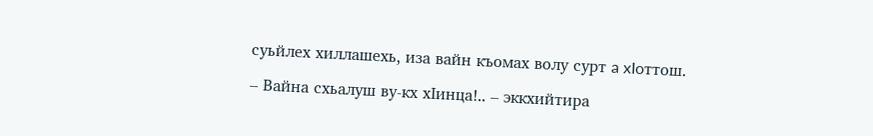суьйлех хиллашехь, иза вайн къомах волу сурт a xIoттош.

– Вайна схьалуш ву-кх хIинца!.. – эккхийтира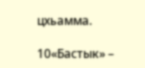цхьамма.

10«Бастык» –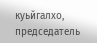куьйгалхо, председатель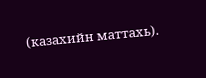(казахийн маттахь).